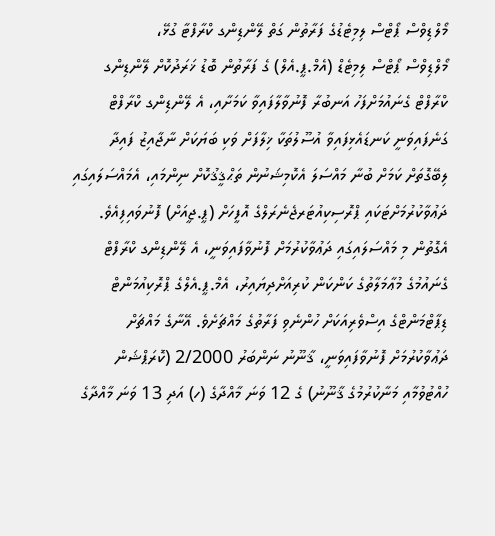މޯލްޑިވްސް ޕޯޓްސް ލިމިޓެޑުގެ ފަރާތުން ގަތް ލޭންޑިންގ ކްރާފްޓާ ގުޅޭ،
މޯލްޑިވްސް ޕޯޓްސް ލިމިޓެޑް (އެމް.ޕީ.އެލް) ގެ ފަރާތުން ބޮޑު ޚަރަދުކޮށް ލޭންޑިންގ ކްރާފްޓް ގެނައުމަށްފަހު އަނބުރާ ފޮނުވާލާފައިވާ ކަމަށާއި، އެ ލޭންޑިންގ ކްރާފްޓް ގަނެފައިވަނީ ކަނޑައެޅިފައިވާ އުސޫލުތަކާ ޚިލާފަށް ވަކި ބަޔަކަށް ނާޖާއިޒު ފައިދާ ލިބޭގޮތަށް ކަމަށް ބުނާ މައްސަލަ އެކޮމިޝަނުން ތަޙްޤީޤުކޮށް ނިންމައި، އެމައްސަލައިގައި ދަޢުވާކުރުމަށްޓަކައި ޕްރޮސިކިއުޓަރޖެނެރަލްގެ އޮފީހަށް (ޕީ.ޖީއަށް) ފޮނުވައިފިއެވެ. އެގޮތުން މި މައްސަލައިގައި ދަޢުވާކުރުމަށް ފޮނުވާފައިވަނީ، އެ ލޭންޑިންގ ކްރާފްޓް ގެނައުމުގެ މުޢާމަލާތުގެ ކަންކަން ކުރިއަށްދިޔައިރު، އެމް.ޕީ.އެލްގެ ޕްރޮކިއުމަންޓް ޑިޕާޓްމަންޓްގެ އިސްވެރިއަކަށް ހުންނެވި ފަރާތުގެ މައްޗަށެވެ. އޭނާގެ މައްޗަށް ދަޢުވާކުރުމަށް ފޮނުވާފައިވަނީ، ޤާނޫނު ނަންބަރު 2/2000 (ކޮރަޕްޝަން ހުއްޓުވުމާއި މަނާކުރުމުގެ ޤާނޫނު) ގެ 12 ވަނަ މާއްދާގެ (ހ) އަދި 13 ވަނަ މާއްދާގެ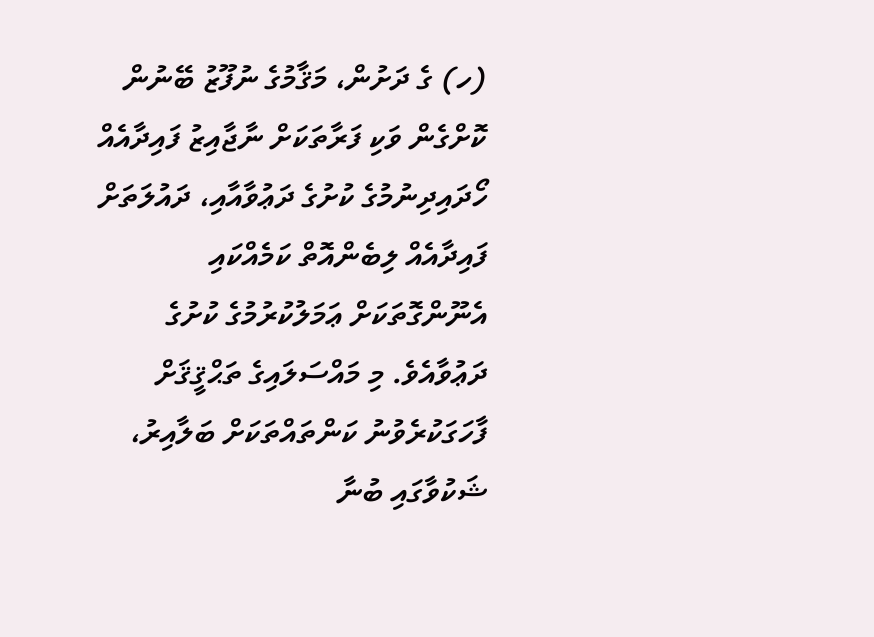(ހ) ގެ ދަށުން، މަޤާމުގެ ނުފޫޒު ބޭނުން ކޮށްގެން ވަކި ފަރާތަކަށް ނާޖާއިޒު ފައިދާއެއް ހޯދައިދިނުމުގެ ކުށުގެ ދަޢުވާއާއި، ދައުލަތަށް ފައިދާއެއް ލިބެންއޮތް ކަމެއްކައި އެނޫންގޮތަކަށް ޢަމަލުކުރުމުގެ ކުށުގެ ދަޢުވާއެވެ. މި މައްސަލައިގެ ތަޙްޤީޤަށް ފާހަގަކުރެވުނު ކަންތައްތަކަށް ބަލާއިރު، ޝަކުވާގައި ބުނާ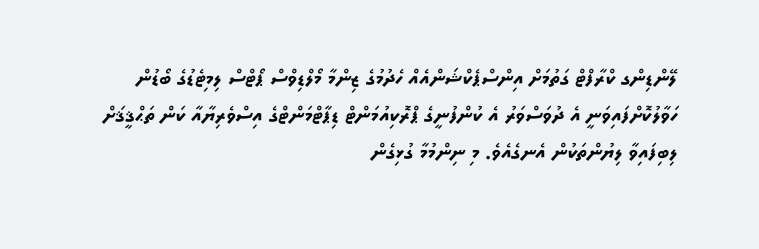ލޭންޑިންގ ކްރާފްޓް ގަތުމަށް އިންސްޕެކްޝަންއެއް ހެދުމުގެ ޒިންމާ މޯލްޑިވްސް ޕޯޓްސް ލިމިޓެޑުގެ ބޯޑުން ހަވާލުކޮށްފައިވަނީ އެ ދުވަސްވަރު އެ ކުންފުނީގެ ޕްރޮކިއުމަންޓް ޑިޕާޓްމަންޓްގެ އިސްވެރިޔާއާ ކަން ތަޙްޤީޤަށް ލިބިފައިވާ ލިޔުންތަކުން އެނގެއެވެ. މި ނިންމުމާ ގުޅިގެން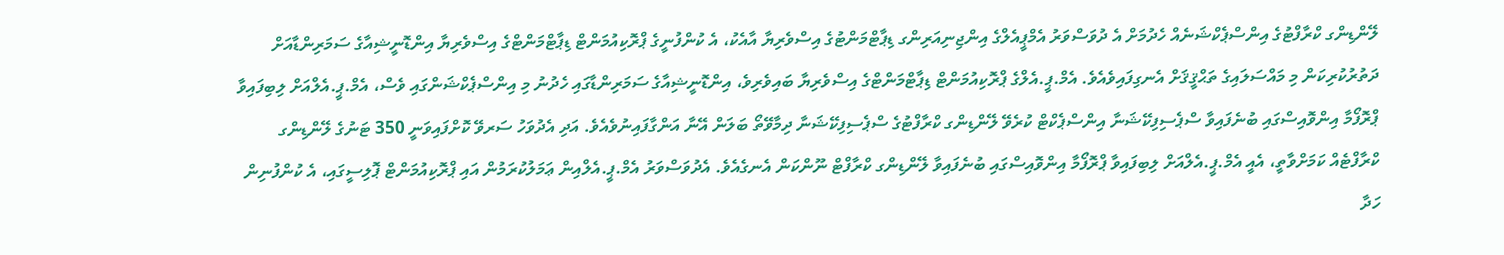ލޭންޑިންގ ކްރާފްޓުގެ އިންސްޕެކްޝަނެއް ހެދުމަށް އެ ދުވަސްވަރު އެމްޕީއެލްގެ އިންޖިނިއަރިންގ ޑިޕާޓްމަންޓުގެ އިސްވެރިޔާ އާއެކު، އެ ކުންފުނީގެ ޕްރޮކިއުމަންޓް ޑިޕާޓްމަންޓްގެ އިސްވެރިޔާ އިންޑޮނީޝިއާގެ ސަމަރިންޑާއަށް ދަތުރުކުރިކަން މި މައްސަލައިގެ ތަޙްޤީޤަށް އެނގިފައިވެއެވެ. އެމް.ޕީ.އެލްގެ ޕްރޮކިއުމަންޓް ޑިޕާޓްމަންޓްގެ އިސްވެރިޔާ ބައިވެރިވެ، އިންޑޮނީޝިއާގެ ސަމަރިންޑާގައި ހެދުނު މި އިންސްޕެކްޝަންގައި ވެސް، އެމް.ޕީ.އެލްއަށް ލިބިފައިވާ ޕްރޮފޯމާ އިންވޮއިސްގައި ބުނެފައިވާ ސްޕެސިފިކޭޝަނާ އިންސްޕެކްޓް ކުރެވޭ ލޭންޑިންގ ކްރާފްޓުގެ ސްޕެސިފިކޭޝަނާ ދިމާވޭތޯ ބަލަން އޭނާ އަންގާފައިނުވެއެވެ. އަދި އެދުވަހު ސަރވޭ ކޮށްފައިވަނީ 350 ޓަނުގެ ލޭންޑިންގ ކްރާފްޓެއް ކަމަށްވާތީ، އެއީ އެމް.ޕީ.އެލްއަށް ލިބިފައިވާ ޕްރޮފޯމާ އިންވޮއިސްގައި ބުނެފައިވާ ލޭންޑިންގ ކްރާފްޓް ނޫންކަން އެނގެއެވެ. އެދުވަސްވަރު އެމް.ޕީ.އެލްއިން ޢަމަލުކުރަމުން އައި ޕްރޮކިއުމަންޓް ޕޮލިސީގައި، އެ ކުންފުނިން ހަދާ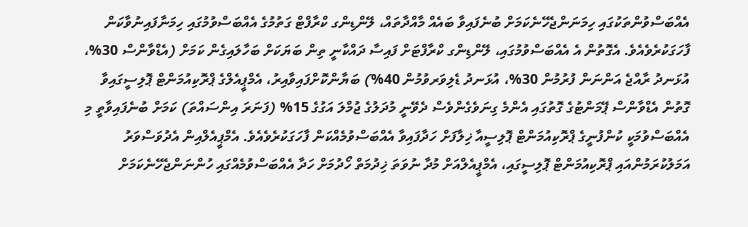އެއްބަސްވުންތަކުގައި ހިމަނަންޖެހޭނެކަމަށް ބުނެފައިވާ ބައެއް މާއްދާތައް، ލޭންޑިންގ ކްރާފްޓް ގަތުމުގެ އެއްބަސްވުމުގައި ހިމަނާފައިނުވާކަން ފާހަގަކުރެވެއެވެ. އެގޮތުން އެ އެއްބަސްވުމުގައި، ލޭންޑިންގ ކްރާފްޓަށް ފައިސާ ދައްކާނީ ތިން ބަޔަކަށް ބަހާލައިގެން ކަމަށް (އެޑްވާންސް 30%، އުޅަނދު ރާއްޖެ އަންނަން ފުރުމުން 30%، އުޅަނދު ޑެލިވަރވުމުން 40%) ބަޔާންކޮށްފައިވާއިރު، އެމްޕީއެލްގެ ޕްރޮކިއުމަންޓް ޕޮލިސީގައިވާ ގޮތުން އެޑްވާންސް ޕޭމަންޓުގެ ގޮތުގައި އެންމެ ގިނަވެގެންވެސް ދެވޭނީ މުދަލުގެ ޖުމްލަ އަގުގެ 15% (ފަނަރަ އިންސައްތަ) ކަމަށް ބުނެފައިވާތީ މި އެއްބަސްވުމަކީ ކުންފުނީގެ ޕްރޮކިއުމަންޓް ޕޮލިސީއާ ޚިލާފަށް ހަދާފައިވާ އެއްބަސްވުމެއްކަން ފާހަގަކުރެވެއެވެ. އެމްޕީއެލްއިން އެދުވަސްވަރު އަމަލުކުރަމުންއައި ޕްރޮކިއުމަންޓް ޕޮލިސީގައި، އެމްޕީއެލްއަށް މުދާ ނުވަތަ ޚިދުމަތް ހޯދުމަށް ހަދާ އެއްބަސްވުމެއްގައި ހުންނަންޖެހޭނެކަމަށް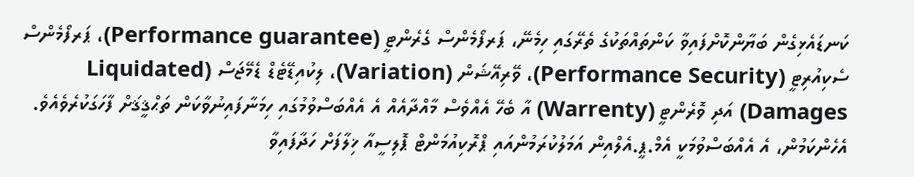ކަނޑައެޅިގެން ބަޔާންކޮށްފައިވާ ކަންތައްތަކުގެ ތެރޭގައި ހިމެނޭ، ޕަރފޯމެންސް ގެރެންޓީ (Performance guarantee)، ޕަރފޯމެންސް ސެކިއުރިޓީ (Performance Security)، ވޭރިއޭޝަން (Variation)، ލިކުއިޑޭޓެޑް ޑެމޭޖަސް (Liquidated Damages) އަދި ވޮރެންޓީ (Warrenty) އާ ބެހޭ އެއްވެސް މާއްދާއެއް އެ އެއްބަސްވުމުގައި ހިމަނާފައިނުވާކަން ތަޙްޤީޤަށް ފާހަގަކުރެވެއެވެ. އެހެންކަމުން، އެ އެއްބަސްވުމަކީ އެމް.ޕީ.އެލްއިން އަމަލުކުރަމުންއައި ޕްރޮކިއުމަންޓް ޕޮލިސީއާ ޚިލާފަށް ހަދާފައިވާ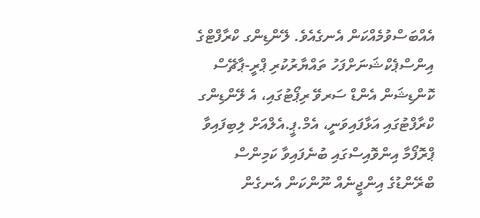އެއްބަސްވުމެއްކަން އެނގެއެވެ. ލޭންޑިންގ ކްރާފްޓްގެ އިންސްޕެކްޝަނަށްފަހު ތައްޔާރުކުރި ޕްރީ-ޕާޗޭސް ކޮންޑިޝަން އެންޑް ސަރވޭ ރިޕޯޓުގައި، އެ ލޭންޑިންގ ކްރާފްޓުގައި އަޅާފައިވަނީ، އެމް.ޕީ.އެލްއަށް ލިބިފައިވާ ޕްރޮފޯމާ އިންވޮއިސްގައި ބުނެފައިވާ ކަމިންސް ބްރޭންޑުގެ އިންޖީނެއް ނޫންކަން އެނގެން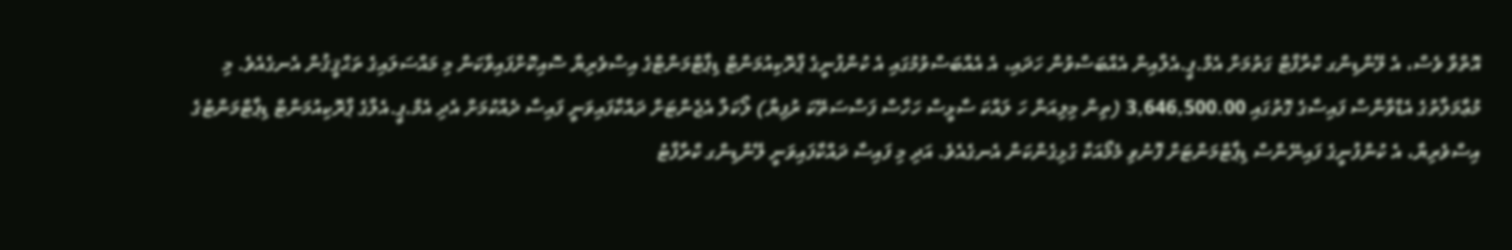އޮތްވާ ވެސް، އެ ލޭންޑިންގ ކްރާފްޓް ގަތުމަށް އެމް.ޕީ.އެލްއިން އެއްބަސްވުން ހަދައި، އެ އެއްބަސްވުމުގައި އެ ކުންފުނީގެ ޕްރޮކިއުމަންޓް ޑިޕާޓްމަންޓްގެ އިސްވެރިޔާ ސޮއިކޮށްފައިވާކަން މި މައްސަލައިގެ ތަޙްޤީޤުން އެނގެއެވެ. މި މުޢާމަލާތުގެ އެޑްވާންސް ފައިސާގެ ގޮތުގައި 3,646,500.00 (ތިން މިލިއަން ހަ ލައްކަ ސާޅީސް ހަހާސް ފަސްސަތޭކަ ރުފިޔާ) ލޯކަލް އެޖެންޓަށް ދައްކާފައިވަނީ ފައިސާ ދެއްކުމަށް އެދި އެމް.ޕީ.އެލްގެ ޕްރޮކިއުމަންޓް ޑިޕާޓްމަންޓުގެ އިސްވެރިޔާ، އެ ކުންފުނީގެ ފައިނޭންސް ޑިޕާޓްމަންޓަށް ފޮނުވި މެމޯއަކާ ގުޅިގެންކަން އެނގެއެވެ. އަދި މި ފައިސާ ދައްކާފައިވަނީ ލޭންޑިންގ ކްރާފްޓު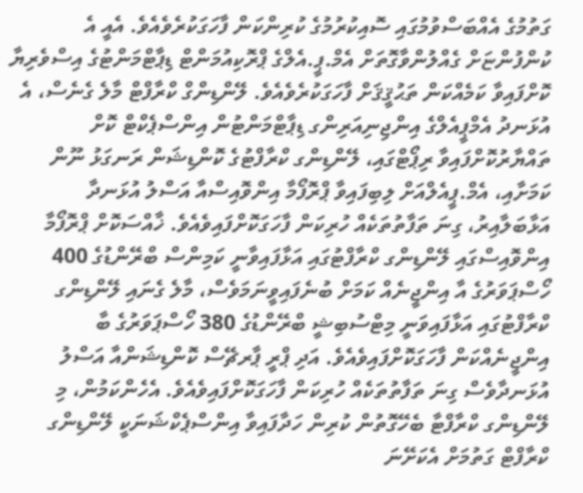ގަތުމުގެ އެއްބަސްވުމުގައި ސޮއިކުރުމުގެ ކުރިންކަން ފާހަގަކުރެވެއެވެ. އެއީ އެ ކުންފުންޏަށް ގެއްލުންވާގޮތަށް އެމް.ޕީ.އެލްގެ ޕްރޮކިއުމަންޓް ޑިޕާޓްމަންޓުގެ އިސްވެރިޔާ ކޮށްފައިވާ ކަމެއްކަން ތަޙުޤީޤަށް ފާހަގަކުރެވެއެވެ. ލޭންޑިންގް ކްރާފްޓް މާލެ ގެނެސް، އެ އުޅަނދު އެމްޕީއެލްގެ އިންޖިނިއަރިންގ ޑިޕާޓްމަންޓުން އިންސްޕެކްޓް ކޮށް ތައްޔާރުކޮށްފައިވާ ރިޕޯޓްގައި، ލޭންޑިންގ ކްރާފްޓުގެ ކޮންޑިޝަން ރަނގަޅު ނޫން ކަމަށާއި، އެމް.ޕީއެލްއަށް ލިބިފައިވާ ޕްރޮފޯމާ އިންވޮއިސްއާ އަސްލު އުޅަނދާ އަޅާބަލާއިރު، ގިނަ ތަފާތުތަކެއް ހުރިކަން ފާހަގަކޮށްފައިވެއެވެ. ޚާއްސަކޮށް ޕްރޮފޯމާ އިންވޮއިސްގައި ލޭންޑިންގ ކްރާފްޓުގައި އަޅާފައިވާނީ ކަމިންސް ބްރޭންޑުގެ 400 ހޯސްޕަވަރުގެ އާ އިންޖީނެއް ކަމަށް ބުނެފައިވީނަމަވެސް، މާލެ ގެނައި ލޭންޑިންގ ކްރާފްޓުގައި އަޅާފައިވަނީ މިޓްސުބިޝީ ބްރޭންޑުގެ 380 ހޯސްޕަވަރުގެ ބާ އިންޖީނެއްކަން ފާހަގަކޮށްފައިވެއެވެ. އަދި ޕްރީ ޕާރޗޭސް ކޮންޑިޝަންއާ އަސްލު އުޅަނދާވެސް ގިނަ ތަފާތުތަކެއް ހުރިކަން ފާހަގަކޮށްފައިވެއެވެ. އެހެންކަމުން، މި ލޭންޑިންގ ކްރާފްޓާ ބެހޭގޮތުން ކުރިން ހަދާފައިވާ އިންސްޕެކްޝަނަކީ ލޭންޑިންގ ކްރާފްޓް ގަތުމަށް އެކަށޭނަ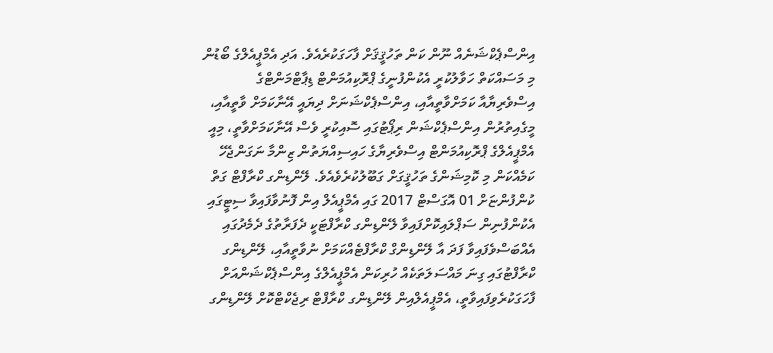އިންސްޕެކްޝަނެއް ނޫން ކަން ތަހުޤީޤަށް ފާހަގަކުރެއެވެ. އަދި އެމްޕީއެލްގެ ބޯޑުން މި މަސައްކަތް ހަވާލުކުރީ އެކުންފުނީގެ ޕްރޮކިއުމަންޓް ޑިޕާޓްމަންޓްގެ އިސްވެރިޔާއާ ކަމަށްވާތީއާއި، އިންސްޕެކްޝަނަށް ދިޔައީ އޭނާކަމަށް ވާތީއާއި، މީގެއިތުރުން އިންސްޕެކްޝަން ރިޕޯޓުގައި ސޮއިކުރީ ވެސް އޭނާކަމަށްވާތީ، މިއީ އެމްޕީއެލްގެ ޕްރޮކިއުމަންޓް އިސްވެރިޔާގެ ހައިސިއްޔަތުން ޒިންމާ ނަގަންޖެހޭ ކަމެއްކަން މި ކޮމިޝަންގެ ތަހުޤީގަށް ގަބޫލުކުރެވެއެވެ. ލޭންޑިންގ ކްރާފްޓް ގަތް ކުންފުންޏަށް 01 އޮގަސްޓް 2017 ގައި އެމްޕީއެލް އިން ފޮނުވާފައިވާ ސިޓީގައި އެކުންފުނިން ސަޕްލައިކޮށްފައިވާ ލޭންޑިންގ ކްރާފްޓަކީ ދެފަރާތުގެ ދެމެދުގައި އެއްބަސްވެފައިވާ ފަދަ އާ ލޭންޑިންގް ކްރާފްޓެއްކަމަށް ނުވާތީއާއި، ލޭންޑިންގ ކްރާފްޓުގައި ގިނަ މައްސަލަތަކެއް ހުރިކަން އެމްޕީއެލްގެ އިންސްޕެކްޝަންއަށް ފާހަގަކުރެވިފައިވާތީ، އެމްޕީއެލްއިން ލޭންޑިންގ ކްރާފްޓް ރިޖެކްޓްކޮށް ލޭންޑިންގ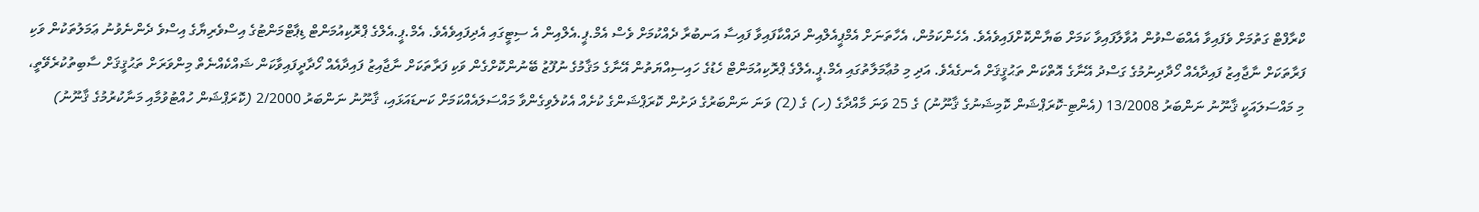ކްރާފްޓް ގަތުމަށް ވެފައިވާ އެއްބަސްވުން އުވާލާފައިވާ ކަމަށް ބަޔާންކޮށްފައިވެއެވެ. އެހެންކަމުން، އެހާތަނަށް އެމްޕީއެލްއިން ދައްކާފައިވާ ފައިސާ އަނބުރާ ދެއްކުމަށް ވެސް އެމް.ޕީ.އެލްއިން އެ ސިޓީގައި އެދިފައިވެއެވެ. އެމް.ޕީ.އެލްގެ ޕްރޮކިއުމަންޓް ޑިޕާޓްމަންޓުގެ އިސްވެރިޔާގެ އިސްވެ ދެންނެވުނު ޢަމަލުތަކުން ވަކި ފަރާތަކަށް ނާޖާއިޒު ފައިދާއެއް ހޯދާދިނުމުގެ ގަސްދު އޭނާގެ އޮތްކަން ތަޙުޤީޤަށް އެނގެއެވެ. އަދި މި މުޢާމަލާތުގައި އެމް.ޕީ.އެލްގެ ޕްރޮކިއުމަންޓް ހެޑުގެ ހައިސިއްޔަތުން އޭނާގެ މަޤާމުގެ ނުފޫޒު ބޭނުންކޮށްގެން ވަކި ފަރާތަކަށް ނާޖާއިޒު ފައިދާއެއް ހޯދާދީފައިވާކަން ޝައްކެއްނެތް މިންވަރަށް ތަޙުޤީޤަށް ސާބިތުކުރެވޭތީ، މި މައްސަލައަކީ ޤާނޫނު ނަންބަރު 13/2008 (އެންޓި-ކޮރަޕްޝަން ކޮމިޝަނުގެ ޤާނޫނު) ގެ 25 ވަނަ މާއްދާގެ (ހ) ގެ (2) ވަނަ ނަންބަރުގެ ދަށުން ކޮރަޕްޝަންގެ ކުށެއް އެކުލެވިގެންވާ މައްސަލައެއްކަމަށް ކަނޑައަޅައި، ޤާނޫނު ނަންބަރު 2/2000 (ކޮރަޕްޝަން ހުއްޓުވުމާއި މަނާކުރުމުގެ ޤާނޫނު)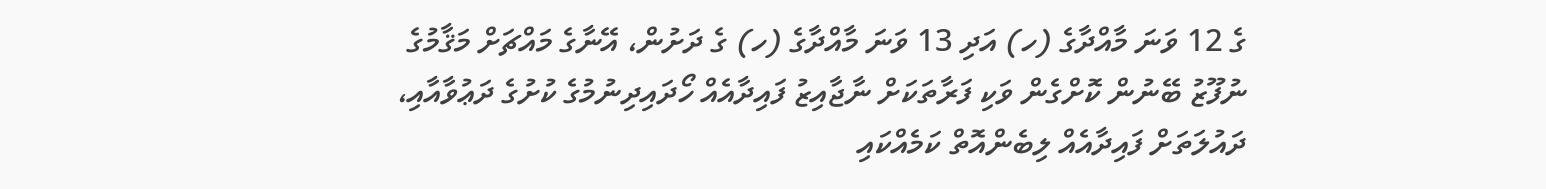ގެ 12 ވަނަ މާއްދާގެ (ހ) އަދި 13 ވަނަ މާއްދާގެ (ހ) ގެ ދަށުން، އޭނާގެ މައްޗަށް މަޤާމުގެ ނުފޫޒު ބޭނުން ކޮށްގެން ވަކި ފަރާތަކަށް ނާޖާއިޒު ފައިދާއެއް ހޯދައިދިނުމުގެ ކުށުގެ ދަޢުވާއާއި، ދައުލަތަށް ފައިދާއެއް ލިބެންއޮތް ކަމެއްކައި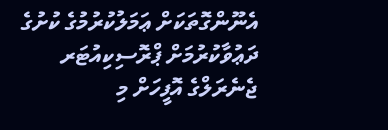އެނޫންގޮތަކަށް ޢަމަލުކުރުމުގެ ކުށުގެ ދަޢުވާކުރުމަށް ޕްރޮސިކިއުޓަރ ޖެނެރަލްގެ އޮފީހަށް މި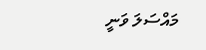މައްސަލަ ވަނީ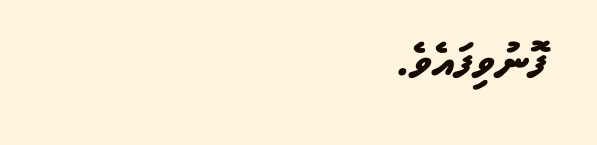ފޮނުވިފައެވެ.